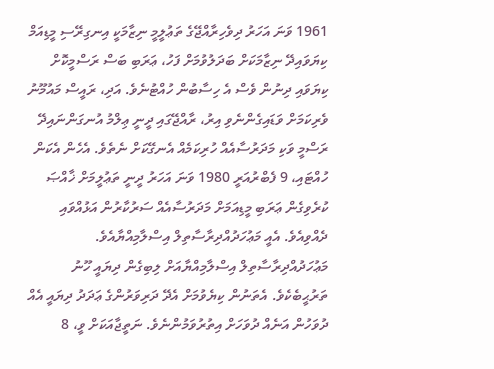1961 ވަނަ އަހަރު ދިވެހިރާއްޖޭގެ ތަޢުލީމީ ނިޒާމަކީ އިނގިރޭސި މީޑިއަމް ކިޔަވައިދޭ ނިޒާމަކަށް ބަދަލުވުމަށް ފަހު، ޢަރަބި ބަސް ރަސްމީކޮށް ކިޔަވައި ދިނުން ވެސް އެ ހިސާބުން ހުއްޓުނެވެ. އަދި، ރައީސް މައުމޫނު ވެރިކަމަށް ވަޑައިގެންނެވި އިރު، ރާއްޖޭގައި ދީނީ ޢިލްމު އުނގަންނައިދޭ ރަސްމީ ވަކި މަދަރުސާއެއް ހުރިކަމެއް އެނގޭކަށް ނެތެވެ. އެހެން އެކަން ހުއްޓައި، 9 ފެބްރުއަރީ 1980 ވަނަ އަހަރު ދީނީ ތަޢުލީމަށް ޚާއްޞަ ކުރެވިގެން ޢަރަބި މީޑިއަމަށް މަދަރުސާއެއް ސަރުކާރުން އަޅުއްވައި ދެއްވިއެވެ. އެއީ މަޢުހަދުއްދިރާސާތިލް އިސްލާމިއްޔާއެވެ.
މަޢުހަދުއްދިރާސާތިލް އިސްލާމިއްޔާއަށް ލިބިގެން ދިޔައީ ހޫނު ތަރުޙީބެކެވެ. އެތަނުން ކިޔެވުމަށް އެދޭ ދަރިވަރުންގެ ޢަދަދު ދިޔައީ އެއް ދުވަހުން އަނެއް ދުވަހަށް އިތުރުވަމުންނެވެ. ނަތީޖާއަކަށް ވީ، 8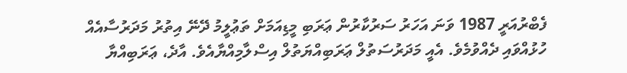ފެބްރުއަރީ 1987 ވަނަ އަހަރު ސަރުކާރުން ޢަރަބި މީޑިއަމަށް ތަޢުލީމު ދޭނޭ އިތުރު މަދަރުސާއެއް ހުޅުއްވައި ދެއްވުމެވެ. އެއީ މަދަރުސަތުލް ޢަރަބިއްޔަތުލް އިސްލާމިއްޔާއެވެ. އާދެ، ޢަރަބިއްޔާ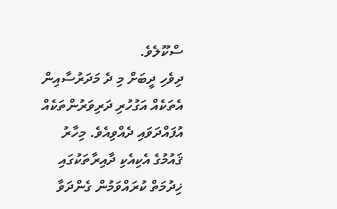ސްކޫލެވެ.
ދިވެހި ދީބަށް މި ދެ މަދަރުސާއިން އެތަކެއް އަގުހުރި ދަރިވަރުންތަކެއް އުފައްދަވައި ދެއްވިއެވެ. މިހާރު ޤައުމުގެ އެކިއެކި ދާއިރާތަކުގައި ޚިދުމަތް ކުރައްވަމުން ގެންދަވާ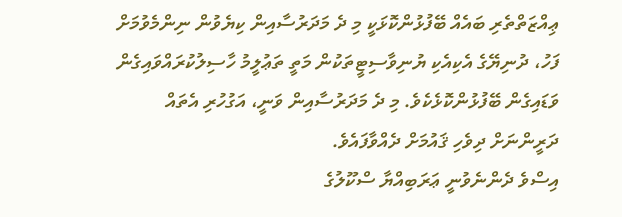ޢިއްޒަތްތެރި ބައެއް ބޭފުޅުންކޮޅަކީ މި ދެ މަދަރުސާއިން ކިޔެވުން ނިންމެވުމަށް ފަހު، ދުނިޔޭގެ އެކިއެކި ޔުނިވާސިޓީތަކުން މަތީ ތަޢުލީމު ހާސިލުކުރައްވައިގެން ވަޑައިގެން ބޭފުޅުންކޮޅެކެވެ. މި ދެ މަދަރުސާއިން ވަނީ، އަގުހުރި އެތައް ދަރީންނަށް ދިވެހި ޤައުމަށް ދެއްވާފައެވެ.
އިސްވެ ދެންނެވުނީ ޢަރަބިއްޔާ ސްކޫލުގެ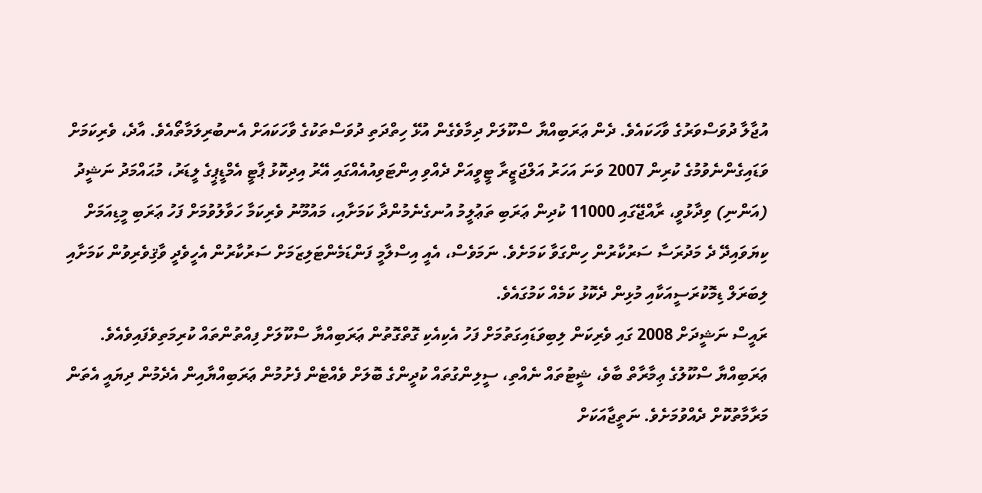އުޖާލާ ދުވަސްވަރުގެ ވާހަކައެވެ. ދެން ޢަރަބިއްޔާ ސްކޫލަށް ދިމާވެގެން އުޅޭ ހިތްދަތި ދުވަސްތަކުގެ ވާހަކައަށް އެނބުރިލަމާތޯއެވެ. އާދެ، ވެރިކަމަށް ވަޑައިގެންނެވުމުގެ ކުރިން 2007 ވަނަ އަހަރު އަލްޖަޒީރާ ޓީވީއަށް ދެއްވި އިންޓަވިއުއެއްގައި އޭރު އިދިކޮޅު ޕާޓީ އެމްޑީޕީގެ ލީޑަރު، މުޙައްމަދު ނަޝީދު (އަންނި) ވިދާޅުވީ، ރާއްޖޭގައި 11000 ކުދިން ޢަރަބި ތަޢުލީމު އުނގެނެމުންދާ ކަމަށާއި، މައުމޫނު ވެރިކަމާ ހަވާލުވުމަށް ފަހު ޢަރަބި މީޑިއަމަށް ކިޔަވައިދޭ ދެ މަދުރަސާ ސަރުކާރުން ހިންގަވާ ކަމަށެވެ. ނަމަވެސް، އެއީ އިސްލާމީ ފަންޑަމެންޓަލިޒަމަށް ސަރުކާރުން އެހީވެދީ ވާޤިވެރިވުން ކަމަށާއި ލިބަރަލް ޑިމޮކުރަސީއަކާއި މުޅިން ދެކޮޅު ކަމެއް ކަމުގައެވެ.
ރައީސް ނަޝީދަށް 2008 ގައި ވެރިކަން ލިބިވަޑައިގަތުމަށް ފަހު އެކިއެކި ގޮތްގޮތުން ޢަރަބިއްޔާ ސްކޫލަށް ފިއްތުންތައް ކުރިމަތިވެފައިވެއެވެ. ޢަރަބިއްޔާ ސްކޫލުގެ ޢިމާރާތް ބާވެ، ޝީޓުތައް ނެއްތި، ސީލިންގުތައް ކުދީންގެ ބޮލަށް ވެއްޓެން ފެށުމުން ޢަރަބިއްޔާއިން އެދެމުން ދިޔައީ އެތަން މަރާމާތުކޮށް ދެއްވުމަށެވެ. ނަތީޖާއަކަށް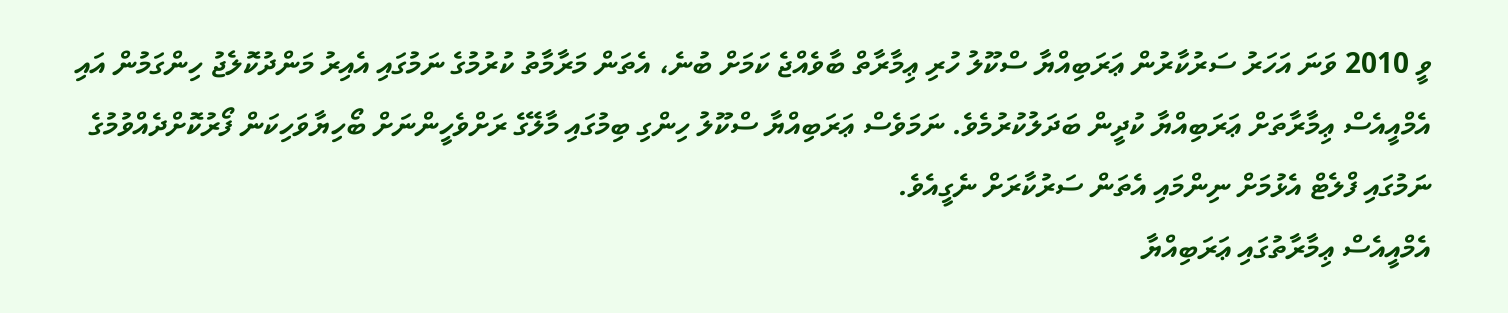ވީ 2010 ވަނަ އަހަރު ސަރުކާރުން ޢަރަބިއްޔާ ސްކޫލު ހުރި ޢިމާރާތް ބާވެއްޖެ ކަމަށް ބުނެ، އެތަން މަރާމާތު ކުރުމުގެ ނަމުގައި އެއިރު މަންދުކޮލެޖު ހިންގަމުން އައި އެމްއީއެސް ޢިމާރާތަށް ޢަރަބިއްޔާ ކުދީން ބަދަލުކުރުމެވެ. ނަމަވެސް ޢަރަބިއްޔާ ސްކޫލު ހިންގި ބިމުގައި މާލޭގެ ރަށްވެހީންނަށް ބޯހިޔާވަހިކަން ފޯރުކޮށްދެއްވުމުގެ ނަމުގައި ފްލެޓް އެޅުމަށް ނިންމައި އެތަން ސަރުކާރަށް ނެގީއެވެ.
އެމްއީއެސް ޢިމާރާތުގައި ޢަރަބިއްޔާ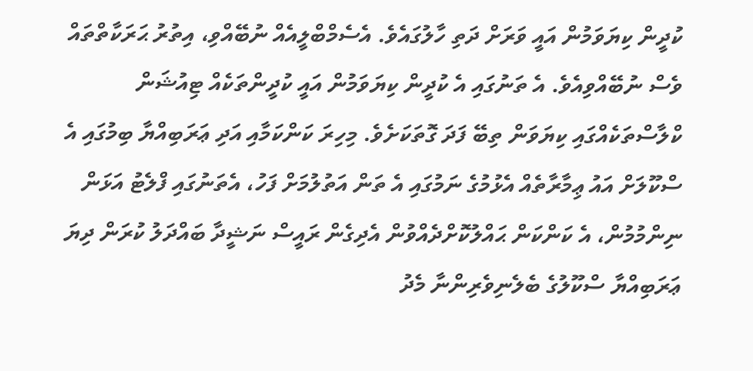ކުދީން ކިޔަވަމުން އައީ ވަރަށް ދަތި ހާލުގައެވެ. އެސެމްބްލީއެއް ނުބޭއްވި، އިތުރު ޙަރަކާތްތައް ވެސް ނުބޭއްވިއެވެ. އެ ތަނުގައި އެ ކުދީން ކިޔަވަމުން އައީ ކުދީންތަކެއް ޓިއުޝަން ކްލާސްތަކެއްގައި ކިޔަވަން ތިބޭ ފަދަ ގޮތަކަށެވެ. މިހިރަ ކަންކަމާއި އަދި ޢަރަބިއްޔާ ބިމުގައި އެ ސްކޫލަށް އައު ޢިމާރާތެއް އެޅުމުގެ ނަމުގައި އެ ތަން އަތުލުމަށް ފަހު، އެތަނުގައި ފްލެޓު އަޅަން ނިންމުމުން، އެ ކަންކަން ޙައްލުކޮށްދެއްވުން އެދިގެން ރައީސް ނަޝީދާ ބައްދަލު ކުރަން ދިޔަ ޢަރަބިއްޔާ ސްކޫލުގެ ބެލެނިވެރިންނާ މެދު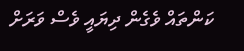ކަންތައް ވެގެން ދިޔައީ ވެސް ވަރަށް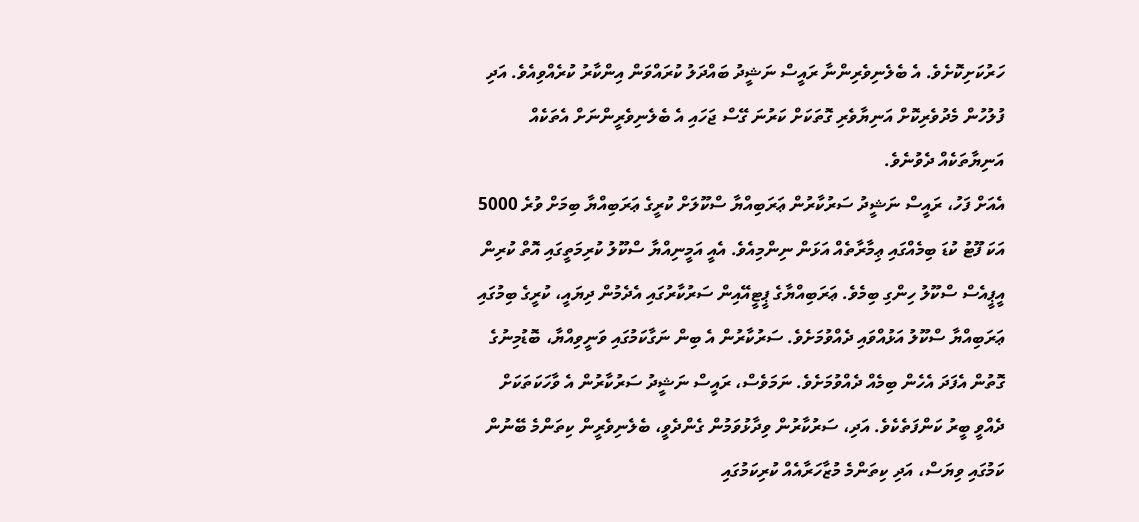ހަރުކަށިކޮށެވެ. އެ ބެލެނިވެރިންނާ ރައީސް ނަޝީދު ބައްދަލު ކުރައްވަން އިންކާރު ކުރެއްވިއެވެ. އަދި ފުލުހުން މެދުވެރިކޮށް އަނިޔާވެރި ގޮތަކަށް ކަރުނަ ގޭސް ޖަހައި އެ ބެލެނިވެރީންނަށް އެތަކެއް އަނިޔާތަކެއް ދެވުނެވެ.
އެއަށް ފަހު، ރައީސް ނަޝީދު ސަރުކާރުން ޢަރަބިއްޔާ ސްކޫލަށް ކުރީގެ ޢަރަބިއްޔާ ބިމަށް ވުރެ 5000 އަކަ ފޫޓު ކުޑަ ބިމެއްގައި ޢިމާރާތެއް އަޅަން ނިންމިއެވެ. އެއީ އަމީނިއްޔާ ސްކޫލު ކުރިމަތީގައި އޮތް ކުރިން އީޕީއެސް ސްކޫލު ހިންގި ބިމެވެ. ޢަރަބިއްޔާގެ ޕީޓީއޭއިން ސަރުކާރުގައި އެދެމުން ދިޔައީ، ކުރީގެ ބިމުގައި ޢަރަބިއްޔާ ސްކޫލު އަޅުއްވައި ދެއްވުމަށެވެ. ސަރުކާރުން އެ ބިން ނަގާކަމުގައި ވަނީވިއްޔާ، ބޮޑުމިނުގެ ގޮތުން އެފަދަ އެހެން ބިމެއް ދެއްވުމަށެވެ. ނަމަވެސް، ރައީސް ނަޝީދު ސަރުކާރުން އެ ވާހަކަތަކަށް ދެއްވީ ބީރު ކަންފަތެކެވެ. އަދި، ސަރުކާރުން ވިދާޅުވަމުން ގެންދެވީ، ބެލެނިވެރީން ކިތަންމެ ބޭނުން ކަމުގައި ވިޔަސް، އަދި ކިތަންމެ މުޒާހަރާއެއް ކުރިކަމުގައި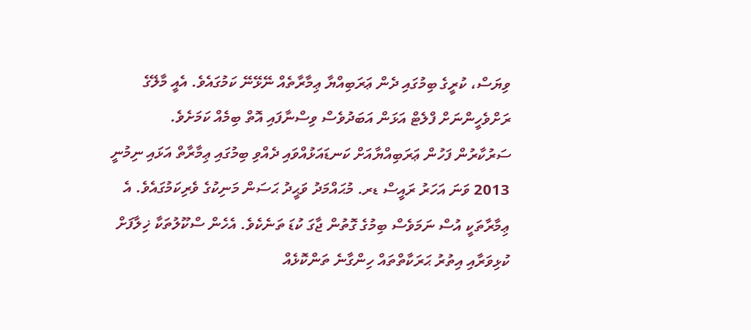ވިޔަސް، ކުރީގެ ބިމުގައި ދެން ޢަރަބިއްޔާ ޢިމާރާތެއް ނޭޅޭނޭ ކަމުގައެވެ. އެއީ މާލޭގެ ރަށްވެހީންނަށް ފްލެޓް އަޅަން އަބަދުވެސް ވިސްނާފައި އޮތް ބިމެއް ކަމަށެވެ.
ސަރުކާރުން ފަހުން ޢަރަބިއްޔާއަށް ކަނޑައަޅުއްވައި ދެއްވި ބިމުގައި ޢިމާރާތް އަޅައި ނިމުނީ 2013 ވަނަ އަހަރު ރައީސް ޑރ. މުޙައްމަދު ވަޙީދު ޙަސަން މަނިކުގެ ވެރިކަމުގައެވެ. އެ ޢިމާރާތަކީ އުސް ނަމަވެސް ބިމުގެ ގޮތުން ޖާގަ ކުޑަ ތަނެކެވެ. އެހެން ސްކޫލުތަކާ ޚިލާފަށް ކުޅިވަރާއި އިތުރު ޙަރަކާތްތައް ހިންގާނެ ތަންކޮޅެއް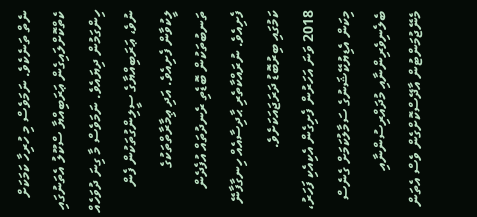ނެތް ތަނެކެވެ. ނަމަވެސް މި ހުރިހާ ކަމަކަށް ކެތްކޮށްލައިގެން ޢަރަބިއްޔާ ސްކޫލު އެތަނުގައި ހިންގަމުން ދިޔައެވެ. ނަމަވެސް މާ ގިނަ ދުވަހެއް ނުވެ، ޢަރަބިއްޔާގެ ސީލިންގުތަކުން ފެން ލީކުވާން ފެށިއެވެ. އަދި ޢިމާރާތްތަކުގެ ތަނބުތަކުން ބޮޑެތި ރެނދުތައް އުފެދެން ފެށިއެވެ. ނުރައްކާތެރި ޙާދިސާއެއް ހިނގާފާނޭ ކަމުގައި ބިރުބޮޑު ދަރަޖައަކަށެވެ.
2018 ވަނަ އަހަރުން ފެށިގެން އެކިއެކި ފަހަރު، މިކަން އެޑިޔުކޭޝަނުގެ ސަމާލުކަމަށް ގެނެސް ބެލެނިވެރިންނާއި މުދައްރިސުންނާއި މެނޭޖުމަންޓުން އާދޭސްކޮށްގެން ވެސް އެތަން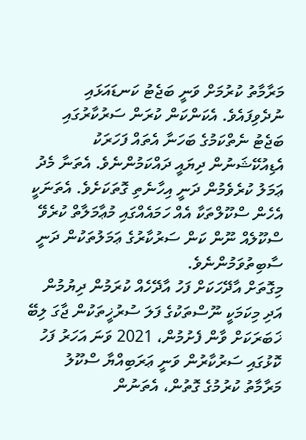މަރާމާތު ކުރުމަށް ވަނީ ބަޖެޓު ކަނޑައަޅައި ނުދެވިފައެވެ. އެކަންކަން ކުރަން ސަރުކާރުގައި ބަޖެޓު ނެތްކަމުގެ ބަހަނާ އެތައް ފަހަރަކު އެޑިއުކޭޝަނުން ދިޔައީ ދައްކަމުންނެވެ. އެތަނާ މެދު ޢަމަލު ކުރެވެމުން ދަނީ އިހާނެތި ގޮތަކަށެވެ. އެތަނަކީ އެހެން ސްކޫލްތަކާ އެއް ހަމައެއްގައި މުޢާމަލާތް ކުރެވޭ ސްކޫލެއް ނޫން ކަން ސަރުކާރުގެ ޢަމަލުތަކުން ދަނީ ސާބިތުވަމުންނެވެ.
މިގޮތަށް އާދޭހަކަށް ފަހު އާދޭހެއް ކުރަމުން ދިޔުމުން އަދި މިކަމަކީ ނޫސްތަކުގެ ފަލަ ސުރުޚީތަކުން ޖާގަ ލިބޭ ޚަބަރަކަށް ވާން ފެށުމުން، 2021 ވަނަ އަހަރު ފަހު ކޮޅުގައި ސަރުކާރުން ވަނީ ޢަރަބިއްޔާ ސްކޫލު މަރާމާތު ކުރުމުގެ ގޮތުން، އެތަނުން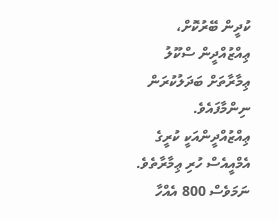ކުދީން ބޭރުކޮށް، ޢިއްޒުއްދީން ސްކޫލު ޢިމާރާތަށް ބަދަލުކުރަން ނިންމާފައެވެ.
ޢިއްޒުއްދީންއަކީ ކުރީގެ އެމްއީއެސް ހުރި ޢިމާރާތެވެ. ނަމަވެސް 800 އެއްހާ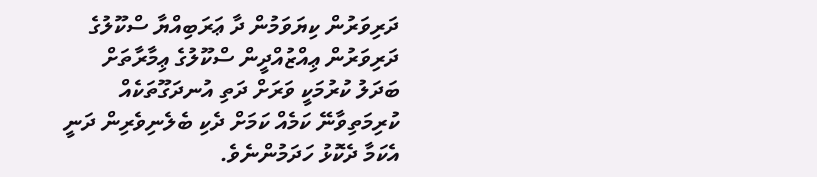ދަރިވަރުން ކިޔަވަމުން ދާ ޢަރަބިއްޔާ ސްކޫލުގެ ދަރިވަރުން ޢިއްޒުއްދީން ސްކޫލުގެ ޢިމާރާތަށް ބަދަލު ކުރުމަކީ ވަރަށް ދަތި އުނދަގޫތަކެއް ކުރިމަތިވާނޭ ކަމެއް ކަމަށް ދެކި ބެލެނިވެރިން ދަނީ އެކަމާ ދެކޮޅު ހަދަމުންނެވެ.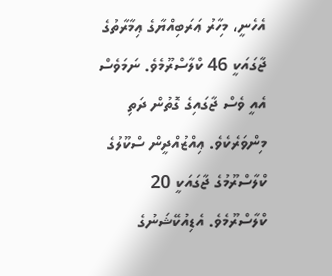އެހެނީ، މިހާރު ޢަރަބިއްޔާގެ ޢިމާރާތުގެ ޖާގައަކީ 46 ކްލާސްރޫމެވެ. ނަމަވެސް އެއީ ވެސް ޖާގައިގެ ގޮތުން ދަތި މިންވަރެކެވެ. ޢިއްޒުއްދީން ސްކޫލުގެ ކްލާސްރޫމުގެ ޖާގައަކީ 20 ކްލާސްރޫމެވެ. އެޑިއުކޭޝަނުގެ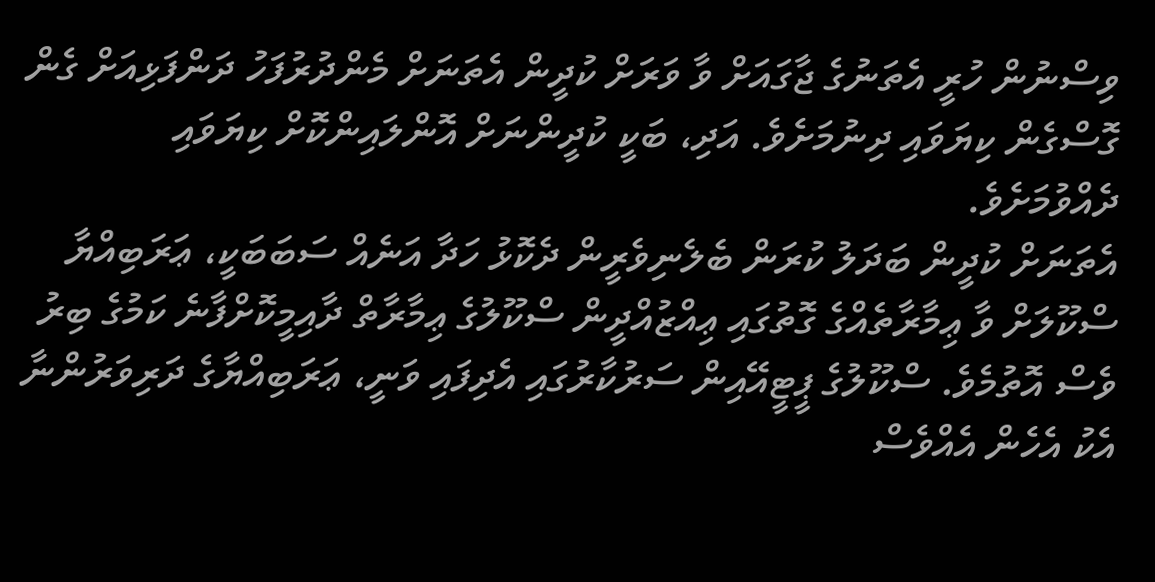ވިސްނުން ހުރީ އެތަނުގެ ޖާގައަށް ވާ ވަރަށް ކުދީން އެތަނަށް މެންދުރުފަހު ދަންފަޅިއަށް ގެން ގޮސްގެން ކިޔަވައި ދިނުމަށެވެ. އަދި، ބަކީ ކުދީންނަށް އޮންލައިންކޮށް ކިޔަވައި ދެއްވުމަށެވެ.
އެތަނަށް ކުދީން ބަދަލު ކުރަން ބެލެނިވެރީން ދެކޮޅު ހަދާ އަނެއް ސަބަބަކީ، ޢަރަބިއްޔާ ސްކޫލަށް ވާ ޢިމާރާތެއްގެ ގޮތުގައި ޢިއްޒުއްދީން ސްކޫލުގެ ޢިމާރާތް ދާއިމީކޮށްފާނެ ކަމުގެ ބިރު ވެސް އޮތުމެވެ. ސްކޫލުގެ ޕީޓީއޭއިން ސަރުކާރުގައި އެދިފައި ވަނީ، ޢަރަބިއްޔާގެ ދަރިވަރުންނާ އެކު އެހެން އެއްވެސް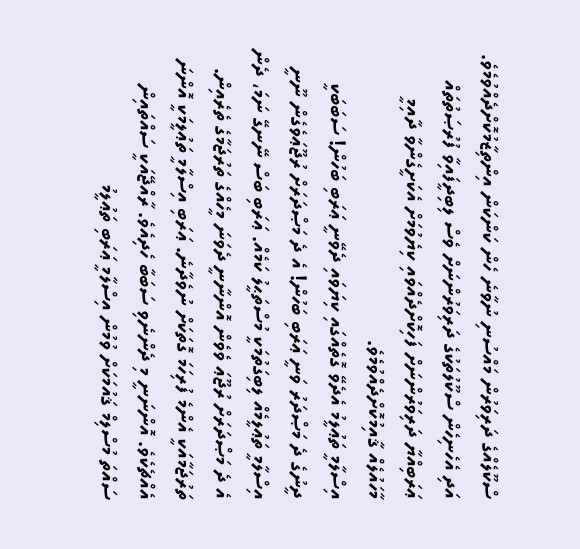ސްކޫލެއްގެ ދަރިވަރުން މައްސުނި ނުވާނެ ހެން ކަންކަން އިންތިޒާމުކޮށްދެއްވުމެވެ. އަދި އެހެނިހެން ސްކޫލުތަކުގެ ދަރިވަރުންނަށް ވެސް ލިބިދީފައިވާ ފުރުޞަތުތައް ޢަރަބިއްޔާ ދަރިވަރުންނަށް ފަހިކޮށްދެއްވައި ކިޔެވުމަށް އެކަށީގެންވާ ދާއިމީ މާހައުލެއް ޤާއިމުކޮށްދެއްވުމެވެ.
އިސްލާމީ ތަޢުލީމު އެދެވޭ ގޮތެއްގައި ކިޔަވައި ދެވޭނީ ޢަރަބި ބަހުން! ސަބަބަކީ ދީނުގެ ދެ މަޞްދަރު ވަނީ ޢަރަބި ބަހުން! އެ ދެ މަޞްދަރަށް ރުޖޫޢަވެގެން ނޫނީ އިސްލާމީ ތަޢުލީމެއް ލިބިގަތުމަކީ މުސްތަޙީލު ކަމެއް. ޢަރަބި ބަސް ނޭނގޭ ނަމަ، ދެން އެ ދެ މަޞްދަރަށް ރުޖޫޢަ ވެވެން އޮންނާނީ ދެވަނަ މީހެއްގެ ތަރުޖަމާގެ ތެރެއިން. ތަރުޖަމާއަކީ އެންމެ ފުރިހަމަ ގޮތަކަށް ނުވެދާނެ. ޢަރަބި އިސްލާމީ ތަޢުލީމަކީ އޮންނަ އެއްޗެކެވެ. އޮންނަނީ މި ދެންނެވި ސަބަބާ ހެދިއެވެ. ރާއްޖޭއަކީ ސައްތައިން ސައްތަ މުސްލިމް ޤައުމަކަށް ވުމުން އިސްލާމީ ޢަރަބި ތަޢުލީމު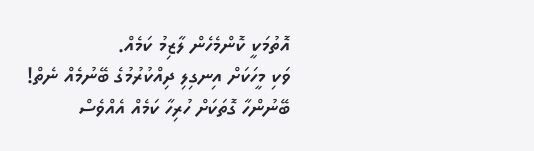އޮތުމަކީ ކޮންމެހެން ލާޒިމު ކަމެއް.
ވަކި މީހަކަށް އިނގިލި ދިއްކުރުމުގެ ބޭނުމެއް ނެތް! ބޭނުންހާ ގޮތަކަށް ހުރިހާ ކަމެއް އެއްވެސް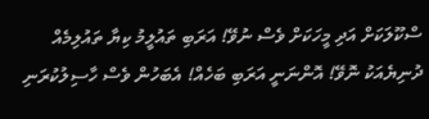ސްކޫލަކަށް އަދި މީހަކަށް ވެސް ނުވޭ! އަރަބި ތައުލީމު ކިޔާ ތައުލިމެއް ދުނިޔެއަކު ނޮވޭ! އޮންނަނީ އަރަބި ބަހެއް! އެބަހުން ވެސް ހާސިލުކުރަނި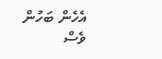އެހެން ބަހުން ވެސް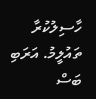ހާސިލުކުރާ ތައުލީމު. އަރަބި ބަސް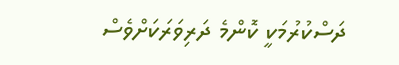ދަސްކުރުމަކީ ކޮންމެ ދަރިވަރަކަށްވެސް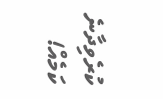ކުރެވިދާނެ ކަމެއް!